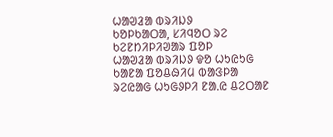ᱦᱟᱣᱲᱟ ᱵᱨᱤᱡᱽ
ᱠᱚᱞᱠᱟᱛᱟ, ᱥᱤᱧᱚᱛ ᱨᱮ ᱠᱮᱱᱴᱤᱞᱤᱣᱟᱨ ᱯᱚᱞ
ᱦᱟᱣᱲᱟ ᱵᱨᱤᱡᱽ ᱫᱚ ᱦᱩᱭᱩᱜ ᱠᱟᱱᱟ ᱯᱚᱪᱷᱤᱢ ᱵᱟᱝᱞᱟ ᱨᱮᱭᱟᱜ ᱦᱩᱜᱽᱞᱤ ᱱᱟᱹᱭ ᱪᱮᱛᱟᱱ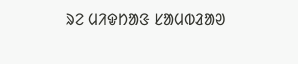ᱨᱮ ᱢᱤᱫᱴᱟᱝ ᱥᱟᱢᱵᱲᱟᱣ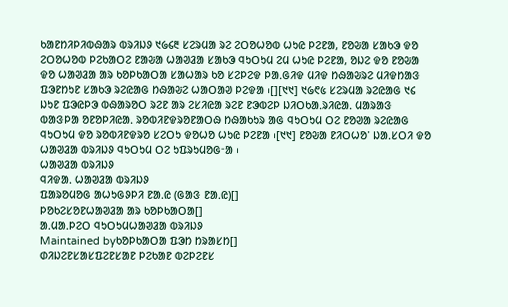ᱠᱟᱱᱴᱤᱞᱤᱵᱷᱟᱨ ᱵᱨᱤᱡᱽ ᱑᱙᱔᱓ ᱥᱮᱨᱢᱟ ᱨᱮ ᱮᱛᱚᱦᱚᱵ ᱦᱩᱭ ᱞᱮᱱᱟ, ᱱᱚᱶᱟ ᱥᱟᱠᱳ ᱫᱚ ᱮᱛᱚᱦᱚᱵ ᱞᱮᱠᱟᱛᱮ ᱱᱟᱶᱟ ᱦᱟᱣᱲᱟ ᱥᱟᱠᱳ ᱧᱩᱛᱩᱢ ᱮᱢ ᱦᱩᱭ ᱞᱮᱱᱟ, ᱚᱡᱮ ᱫᱚ ᱱᱚᱶᱟ ᱫᱚ ᱦᱟᱣᱲᱟ ᱟᱨ ᱠᱚᱞᱠᱟᱛᱟ ᱥᱟᱦᱟᱨ ᱠᱚ ᱥᱮᱞᱮᱫ ᱞᱟᱹᱜᱤᱫ ᱢᱤᱫ ᱴᱷᱟᱶᱨᱮ ᱢᱤᱫᱴᱟᱝ ᱯᱳᱱᱴᱩᱱ ᱥᱟᱠᱳ ᱨᱮᱭᱟᱜ ᱴᱷᱟᱶᱮ ᱦᱟᱛᱟᱣ ᱞᱮᱫᱟ ᱾[][᱑᱑] ᱑᱙᱖᱕ ᱥᱮᱨᱢᱟ ᱨᱮᱭᱟᱜ ᱑᱔ ᱡᱩᱱ ᱯᱳᱭᱞᱳ ᱵᱷᱟᱨᱚᱛ ᱨᱮᱱ ᱟᱨ ᱮᱥᱤᱭᱟ ᱨᱮᱱ ᱱᱳᱵᱮᱞ ᱡᱤᱛᱠᱟᱹᱨᱤᱭᱟᱹ ᱢᱟᱨᱟᱝ ᱵᱟᱝᱞᱟ ᱚᱱᱚᱞᱤᱭᱟᱹ ᱨᱚᱵᱤᱱᱫᱨᱚᱱᱟᱛᱷ ᱴᱷᱟᱠᱩᱨ ᱟᱜ ᱧᱩᱛᱩᱢ ᱛᱮ ᱱᱚᱣᱟ ᱨᱮᱭᱟᱜ ᱧᱩᱛᱩᱢ ᱫᱚ ᱨᱚᱵᱤᱱᱫᱨᱚ ᱥᱮᱛᱩ ᱫᱚᱦᱚ ᱦᱩᱭ ᱞᱮᱱᱟ ᱾[᱑᱑] ᱱᱚᱶᱟ ᱱᱤᱛᱦᱚᱸ ᱡᱟᱹᱥᱛᱤ ᱫᱚ ᱦᱟᱣᱲᱟ ᱵᱨᱤᱡᱽ ᱧᱩᱛᱩᱢ ᱛᱮ ᱩᱯᱨᱩᱢᱚᱜᱼᱟ ᱾
ᱦᱟᱣᱲᱟ ᱵᱨᱤᱡᱽ
ᱧᱤᱫᱟᱹ ᱦᱟᱣᱲᱟ ᱵᱨᱤᱡᱽ
ᱯᱟᱨᱚᱢᱚᱜ ᱟᱦᱩᱜᱽᱞᱤ ᱱᱟᱹᱭ (ᱜᱟᱝ ᱱᱟᱹᱭ)[]
ᱞᱚᱠᱮᱥᱚᱱᱦᱟᱣᱲᱟ ᱟᱨ ᱠᱚᱞᱠᱟᱛᱟ[]
ᱟᱹᱢᱟᱹᱞᱮᱛ ᱧᱩᱛᱩᱢᱦᱟᱣᱲᱟ ᱵᱨᱤᱡᱽ
Maintained byᱠᱚᱞᱠᱟᱛᱟ ᱯᱳᱴ ᱴᱨᱟᱥᱴ[]
ᱰᱤᱡᱮᱱᱥᱟᱥᱯᱮᱱᱥᱟᱱ ᱞᱮᱠᱟᱱ ᱵᱮᱞᱮᱱᱥ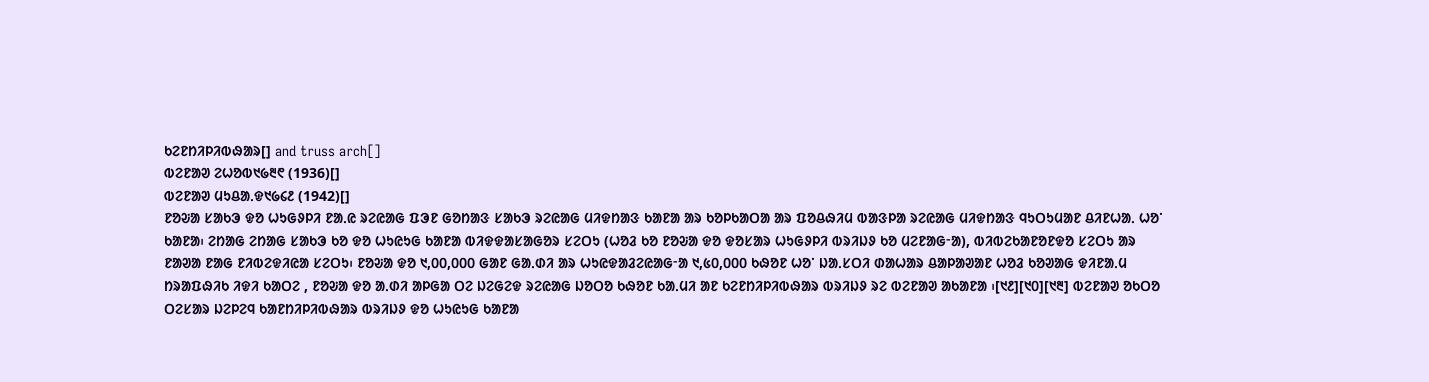ᱠᱮᱱᱴᱤᱞᱤᱵᱷᱟᱨ[] and truss arch[]
ᱵᱮᱱᱟᱣ ᱮᱦᱚᱵ᱑᱙᱓᱖ (1936)[]
ᱵᱮᱱᱟᱣ ᱢᱩᱪᱟᱹᱫ᱑᱙᱔᱒ (1942)[]
ᱱᱚᱶᱟ ᱥᱟᱠᱳ ᱫᱚ ᱦᱩᱜᱽᱞᱤ ᱱᱟᱹᱭ ᱨᱮᱭᱟᱜ ᱯᱳᱱ ᱜᱚᱴᱟᱝ ᱥᱟᱠᱳ ᱨᱮᱭᱟᱜ ᱢᱤᱫᱴᱟᱝ ᱠᱟᱱᱟ ᱟᱨ ᱠᱚᱞᱠᱟᱛᱟ ᱟᱨ ᱯᱚᱪᱷᱤᱢ ᱵᱟᱝᱞᱟ ᱨᱮᱭᱟᱜ ᱢᱤᱫᱴᱟᱝ ᱧᱩᱛᱩᱢᱟᱱ ᱪᱤᱱᱦᱟᱹ ᱦᱚᱸ ᱠᱟᱱᱟ᱾ ᱮᱴᱟᱜ ᱮᱴᱟᱜ ᱥᱟᱠᱳ ᱠᱚ ᱫᱚ ᱦᱩᱭᱩᱜ ᱠᱟᱱᱟ ᱵᱤᱫᱫᱟᱥᱟᱜᱚᱨ ᱥᱮᱛᱩ (ᱦᱚᱲ ᱠᱚ ᱱᱚᱶᱟ ᱫᱚ ᱫᱚᱥᱟᱨ ᱦᱩᱜᱽᱞᱤ ᱵᱨᱤᱡᱽ ᱠᱚ ᱢᱮᱱᱟᱜᱼᱟ), ᱵᱤᱵᱮᱠᱟᱱᱚᱱᱫᱚ ᱥᱮᱛᱩ ᱟᱨ ᱱᱟᱣᱟ ᱱᱟᱜ ᱱᱤᱵᱮᱫᱤᱭᱟ ᱥᱮᱛᱩ᱾ ᱱᱚᱶᱟ ᱫᱚ ᱑,᱐᱐,᱐᱐᱐ ᱜᱟᱱ ᱜᱟᱹᱰᱤ ᱟᱨ ᱦᱩᱭᱫᱟᱲᱮᱭᱟᱜᱼᱟ ᱑,᱕᱐,᱐᱐᱐ ᱠᱷᱚᱱ ᱦᱚᱸ ᱡᱟᱹᱥᱛᱤ ᱰᱟᱦᱟᱨ ᱪᱟᱞᱟᱣᱟᱱ ᱦᱚᱲ ᱠᱚᱣᱟᱜ ᱫᱤᱱᱟᱹᱢ ᱴᱨᱟᱯᱷᱤᱠ ᱤᱫᱤ ᱠᱟᱛᱮ , ᱱᱚᱶᱟ ᱫᱚ ᱟᱹᱰᱤ ᱟᱞᱜᱟ ᱛᱮ ᱡᱮᱜᱮᱫ ᱨᱮᱭᱟᱜ ᱡᱚᱛᱚ ᱠᱷᱚᱱ ᱠᱟᱹᱢᱤ ᱟᱱ ᱠᱮᱱᱴᱤᱞᱤᱵᱷᱟᱨ ᱵᱨᱤᱡᱽ ᱨᱮ ᱵᱮᱱᱟᱣ ᱟᱠᱟᱱᱟ ᱾[᱑᱒][᱑᱐][᱑᱓] ᱵᱮᱱᱟᱣ ᱚᱠᱛᱚ ᱛᱮᱥᱟᱨ ᱡᱮᱞᱮᱧ ᱠᱟᱱᱴᱤᱞᱤᱵᱷᱟᱨ ᱵᱨᱤᱡᱽ ᱫᱚ ᱦᱩᱭᱩᱜ ᱠᱟᱱᱟ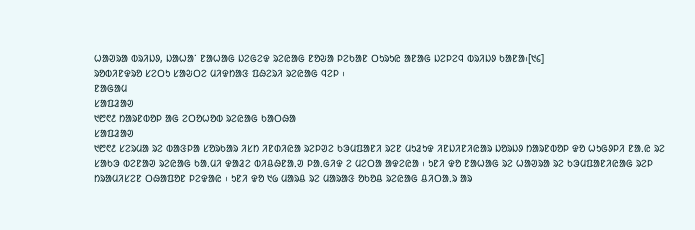ᱦᱟᱣᱨᱟ ᱵᱨᱤᱡᱽ, ᱡᱟᱦᱟᱸ ᱱᱟᱦᱟᱜ ᱡᱮᱜᱮᱫ ᱨᱮᱭᱟᱜ ᱱᱚᱶᱟ ᱞᱮᱠᱟᱱ ᱛᱩᱨᱩᱭ ᱟᱱᱟᱜ ᱡᱮᱞᱮᱧ ᱵᱨᱤᱡᱽ ᱠᱟᱱᱟ᱾[᱑᱔]
ᱨᱚᱵᱤᱱᱫᱨᱚ ᱥᱮᱛᱩ ᱥᱟᱶᱛᱮ ᱢᱤᱫᱴᱟᱝ ᱯᱷᱮᱨᱤ ᱨᱮᱭᱟᱜ ᱧᱮᱞ ᱾
ᱱᱟᱜᱟᱢ
ᱥᱟᱯᱲᱟᱣ
᱑᱘᱖᱒ ᱴᱟᱨᱱᱵᱚᱞ ᱟᱜ ᱮᱛᱚᱦᱚᱵ ᱨᱮᱭᱟᱜ ᱠᱟᱛᱷᱟ
ᱥᱟᱯᱲᱟᱣ
᱑᱘᱖᱒ ᱥᱮᱨᱢᱟ ᱨᱮ ᱵᱟᱝᱞᱟ ᱥᱚᱨᱠᱟᱨ ᱤᱥᱴ ᱤᱱᱰᱤᱭᱟ ᱨᱮᱞᱣᱮ ᱠᱳᱢᱯᱟᱱᱤ ᱨᱮᱱ ᱢᱩᱲᱩᱫ ᱤᱱᱡᱤᱱᱤᱭᱟᱨ ᱡᱚᱨᱡᱽ ᱴᱟᱨᱱᱵᱚᱞ ᱫᱚ ᱦᱩᱜᱽᱞᱤ ᱱᱟᱹᱭ ᱨᱮ ᱥᱟᱠᱳ ᱵᱮᱱᱟᱣ ᱨᱮᱭᱟᱜ ᱠᱟᱹᱢᱤ ᱫᱟᱲᱮ ᱵᱤᱪᱷᱱᱟᱹᱣ ᱞᱟᱹᱜᱤᱫ ᱮ ᱢᱮᱛᱟ ᱟᱫᱮᱭᱟ ᱾ ᱩᱱᱤ ᱫᱚ ᱱᱟᱦᱟᱜ ᱨᱮ ᱦᱟᱣᱨᱟ ᱨᱮ ᱠᱳᱢᱯᱟᱱᱤᱭᱟᱜ ᱨᱮᱞ ᱴᱨᱟᱢᱤᱥᱮᱱ ᱛᱷᱟᱯᱚᱱ ᱞᱮᱫᱟᱭ ᱾ ᱩᱱᱤ ᱫᱚ ᱑᱙ ᱢᱟᱨᱪ ᱨᱮ ᱢᱟᱨᱟᱝ ᱚᱠᱚᱪ ᱨᱮᱭᱟᱜ ᱪᱤᱛᱟᱹᱨ ᱟᱨ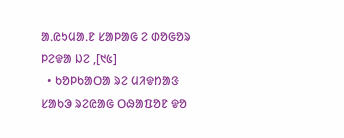ᱟᱹᱭᱩᱢᱟᱹᱱ ᱥᱟᱞᱟᱜ ᱮ ᱰᱚᱜᱚᱨ ᱞᱮᱫᱟ ᱡᱮ ,[᱑᱕]
  • ᱠᱚᱞᱠᱟᱛᱟ ᱨᱮ ᱢᱤᱫᱴᱟᱝ ᱥᱟᱠᱳ ᱨᱮᱭᱟᱜ ᱛᱷᱟᱯᱚᱱ ᱫᱚ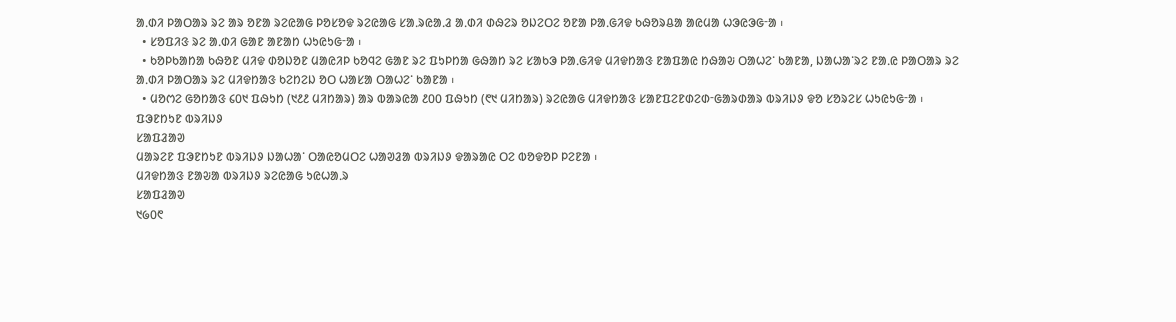ᱟᱹᱰᱤ ᱞᱟᱛᱟᱨ ᱨᱮ ᱟᱨ ᱚᱱᱟ ᱨᱮᱭᱟᱜ ᱞᱚᱥᱚᱫ ᱨᱮᱭᱟᱜ ᱥᱟᱹᱨᱭᱟᱹᱲ ᱟᱹᱰᱤ ᱰᱷᱮᱨ ᱚᱡᱮᱛᱮ ᱚᱱᱟ ᱞᱟᱹᱜᱤᱫ ᱠᱷᱚᱨᱪᱟ ᱟᱭᱢᱟ ᱦᱳᱭᱳᱜᱼᱟ ᱾
  • ᱥᱚᱯᱤᱝ ᱨᱮ ᱟᱹᱰᱤ ᱜᱟᱱ ᱟᱱᱟᱴ ᱦᱩᱭᱩᱜᱼᱟ ᱾
  • ᱠᱚᱞᱠᱟᱴᱟ ᱠᱷᱚᱱ ᱢᱤᱫ ᱰᱚᱡᱚᱱ ᱢᱟᱭᱤᱞ ᱠᱚᱧᱮ ᱜᱟᱱ ᱨᱮ ᱯᱩᱞᱴᱟ ᱜᱷᱟᱴ ᱨᱮ ᱥᱟᱠᱳ ᱞᱟᱹᱜᱤᱫ ᱢᱤᱫᱴᱟᱝ ᱱᱟᱯᱟᱭ ᱴᱷᱟᱶ ᱛᱟᱦᱮᱸ ᱠᱟᱱᱟ, ᱡᱟᱦᱟᱸᱨᱮ ᱱᱟᱹᱭ ᱞᱟᱛᱟᱨ ᱨᱮ ᱟᱹᱰᱤ ᱞᱟᱛᱟᱨ ᱨᱮ ᱢᱤᱫᱴᱟᱝ ᱠᱮᱴᱮᱡ ᱚᱛ ᱦᱟᱥᱟ ᱛᱟᱦᱮᱸ ᱠᱟᱱᱟ ᱾
  • ᱢᱚᱬᱮ ᱜᱚᱴᱟᱝ ᱔᱐᱑ ᱯᱷᱩᱴ (᱑᱒᱒ ᱢᱤᱴᱟᱨ) ᱟᱨ ᱵᱟᱨᱭᱟ ᱒᱐᱐ ᱯᱷᱩᱴ (᱖᱑ ᱢᱤᱴᱟᱨ) ᱨᱮᱭᱟᱜ ᱢᱤᱫᱴᱟᱝ ᱥᱟᱱᱯᱮᱱᱰᱮᱰᱼᱜᱟᱨᱰᱟᱨ ᱵᱨᱤᱡᱽ ᱫᱚ ᱥᱚᱨᱮᱥ ᱦᱩᱭᱩᱜᱼᱟ ᱾
ᱯᱳᱱᱴᱩᱱ ᱵᱨᱤᱡᱽ
ᱥᱟᱯᱲᱟᱣ
ᱢᱟᱨᱮᱱ ᱯᱳᱱᱴᱩᱱ ᱵᱨᱤᱡᱽ ᱡᱟᱦᱟᱸ ᱛᱟᱭᱚᱢᱛᱮ ᱦᱟᱣᱲᱟ ᱵᱨᱤᱡᱽ ᱫᱟᱨᱟᱭ ᱛᱮ ᱵᱚᱫᱚᱞ ᱞᱮᱱᱟ ᱾
ᱢᱤᱫᱴᱟᱝ ᱱᱟᱶᱟ ᱵᱨᱤᱡᱽ ᱨᱮᱭᱟᱜ ᱩᱭᱦᱟᱹᱨ
ᱥᱟᱯᱲᱟᱣ
᱑᱙᱐᱖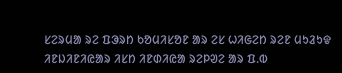ᱥᱮᱨᱢᱟ ᱨᱮ ᱯᱳᱨᱴ ᱠᱚᱢᱤᱥᱚᱱ ᱟᱨ ᱮᱥ ᱦᱤᱜᱮᱴ ᱨᱮᱱ ᱢᱩᱲᱩᱫ ᱤᱱᱡᱤᱱᱤᱭᱟᱨ ᱤᱥᱴ ᱤᱱᱰᱤᱭᱟ ᱨᱮᱞᱣᱮ ᱟᱨ ᱯ.ᱵ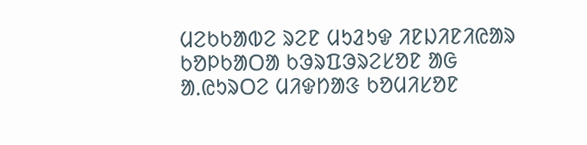ᱢᱮᱠᱠᱟᱵᱮ ᱨᱮᱱ ᱢᱩᱲᱩᱫ ᱤᱱᱡᱤᱱᱤᱭᱟᱨ ᱠᱚᱞᱠᱟᱛᱟ ᱠᱳᱨᱯᱳᱨᱮᱥᱚᱱ ᱟᱜ ᱟᱹᱭᱩᱨᱛᱮ ᱢᱤᱫᱴᱟᱝ ᱠᱚᱢᱤᱥᱚᱱ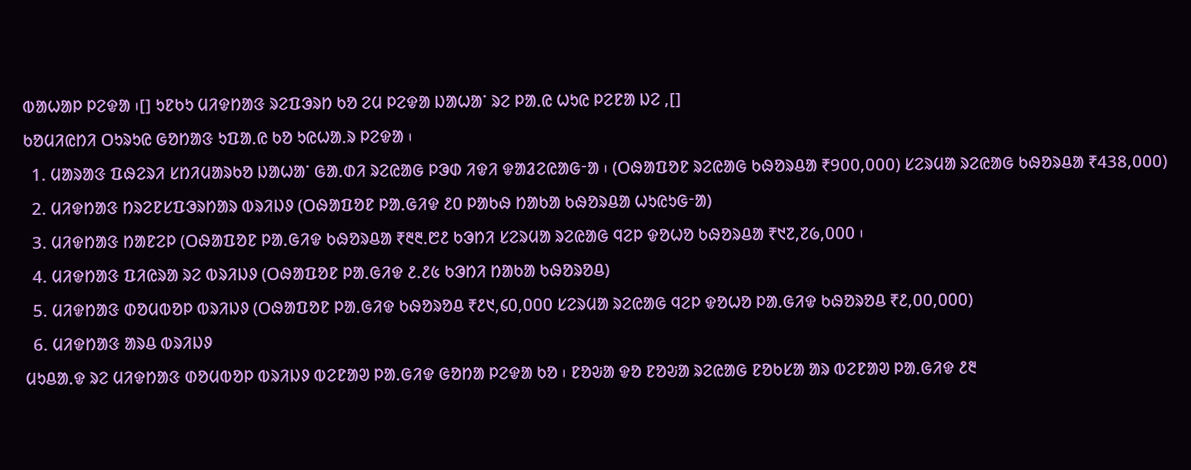ᱵᱟᱦᱟᱞ ᱞᱮᱫᱟ ᱾[] ᱩᱱᱠᱩ ᱢᱤᱫᱴᱟᱝ ᱨᱮᱯᱳᱨᱴ ᱠᱚ ᱮᱢ ᱞᱮᱫᱟ ᱡᱟᱦᱟᱸ ᱨᱮ ᱞᱟᱹᱭ ᱦᱩᱭ ᱞᱮᱱᱟ ᱡᱮ ,[]
ᱠᱚᱢᱤᱭᱴᱤ ᱛᱩᱨᱩᱭ ᱜᱚᱴᱟᱝ ᱩᱯᱟᱹᱭ ᱠᱚ ᱩᱭᱦᱟᱹᱨ ᱞᱮᱫᱟ ᱾
  1. ᱢᱟᱨᱟᱝ ᱯᱷᱮᱨᱤ ᱥᱴᱤᱢᱟᱨᱠᱚ ᱡᱟᱦᱟᱸ ᱜᱟᱹᱰᱤ ᱨᱮᱭᱟᱜ ᱞᱳᱰ ᱤᱫᱤ ᱫᱟᱲᱮᱭᱟᱜᱼᱟ ᱾ (ᱛᱷᱟᱯᱚᱱ ᱨᱮᱭᱟᱜ ᱠᱷᱚᱨᱪᱟ ₹900,000) ᱥᱮᱨᱢᱟ ᱨᱮᱭᱟᱜ ᱠᱷᱚᱨᱪᱟ ₹438,000)
  2. ᱢᱤᱫᱴᱟᱝ ᱴᱨᱮᱱᱥᱯᱳᱨᱴᱟᱨ ᱵᱨᱤᱡᱽ (ᱛᱷᱟᱯᱚᱱ ᱞᱟᱹᱜᱤᱫ ᱒᱐ ᱞᱟᱠᱷ ᱴᱟᱠᱟ ᱠᱷᱚᱨᱪᱟ ᱦᱩᱭᱩᱜᱼᱟ)
  3. ᱢᱤᱫᱴᱟᱝ ᱴᱟᱱᱮᱞ (ᱛᱷᱟᱯᱚᱱ ᱞᱟᱹᱜᱤᱫ ᱠᱷᱚᱨᱪᱟ ₹᱓᱓ᱹ᱘᱒ ᱠᱳᱴᱤ ᱥᱮᱨᱢᱟ ᱨᱮᱭᱟᱜ ᱧᱮᱞ ᱫᱚᱦᱚ ᱠᱷᱚᱨᱪᱟ ₹᱑᱗,᱗᱙,᱐᱐᱐ ᱾
  4. ᱢᱤᱫᱴᱟᱝ ᱯᱤᱭᱨᱟ ᱨᱮ ᱵᱨᱤᱡᱽ (ᱛᱷᱟᱯᱚᱱ ᱞᱟᱹᱜᱤᱫ ᱒.᱒᱕ ᱠᱳᱴᱤ ᱴᱟᱠᱟ ᱠᱷᱚᱨᱚᱪ)
  5. ᱢᱤᱫᱴᱟᱝ ᱰᱚᱢᱵᱚᱞ ᱵᱨᱤᱡᱽ (ᱛᱷᱟᱯᱚᱱ ᱞᱟᱹᱜᱤᱫ ᱠᱷᱚᱨᱚᱪ ₹᱒᱑,᱔᱐,᱐᱐᱐ ᱥᱮᱨᱢᱟ ᱨᱮᱭᱟᱜ ᱧᱮᱞ ᱫᱚᱦᱚ ᱞᱟᱹᱜᱤᱫ ᱠᱷᱚᱨᱚᱪ ₹᱒,᱐᱐,᱐᱐᱐)
  6. ᱢᱤᱫᱴᱟᱝ ᱟᱨᱪ ᱵᱨᱤᱡᱽ
ᱢᱩᱪᱟᱹᱫ ᱨᱮ ᱢᱤᱫᱴᱟᱝ ᱰᱚᱢᱵᱚᱞ ᱵᱨᱤᱡᱽ ᱵᱮᱱᱟᱣ ᱞᱟᱹᱜᱤᱫ ᱜᱚᱴᱟ ᱞᱮᱫᱟ ᱠᱚ ᱾ ᱱᱚᱶᱟ ᱫᱚ ᱱᱚᱶᱟ ᱨᱮᱭᱟᱜ ᱱᱚᱠᱥᱟ ᱟᱨ ᱵᱮᱱᱟᱣ ᱞᱟᱹᱜᱤᱫ ᱒᱓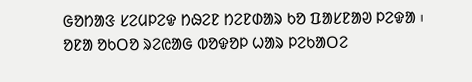ᱜᱚᱴᱟᱝ ᱥᱮᱢᱞᱮᱫ ᱴᱷᱮᱱ ᱴᱮᱱᱰᱟᱨ ᱠᱚ ᱯᱟᱥᱱᱟᱣ ᱞᱮᱫᱟ ᱾ ᱚᱱᱟ ᱚᱠᱛᱚ ᱨᱮᱭᱟᱜ ᱵᱚᱫᱚᱞ ᱦᱟᱨ ᱞᱮᱠᱟᱛᱮ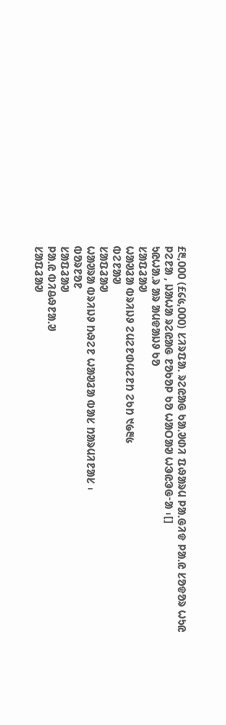£᱓,᱐᱐᱐ (£᱔᱕,᱐᱐᱐) ᱥᱤᱨᱯᱟᱹ ᱨᱮᱭᱟᱜ ᱠᱟᱹᱣᱰᱤ ᱯᱷᱟᱨᱢ ᱞᱟᱹᱜᱤᱫ ᱞᱟᱹᱭ ᱥᱚᱫᱚᱨ ᱦᱩᱭ ᱞᱮᱱᱟ , ᱡᱟᱦᱟ ᱨᱮᱭᱟᱜ ᱱᱚᱠᱚᱞ ᱠᱚ ᱦᱟᱛᱟᱣ ᱦᱳᱭᱳᱜᱼᱟ ᱾[]
ᱩᱭᱦᱟᱹᱨ ᱟᱨ ᱟᱢᱫᱟᱡᱽ ᱠᱚ
ᱥᱟᱯᱲᱟᱣ
ᱦᱟᱣᱲᱟ ᱵᱨᱤᱡᱽ ᱮᱢᱮᱱᱰᱢᱮᱱᱴ ᱮᱠᱴ ᱑᱙᱓᱕
ᱵᱮᱱᱟᱣ
ᱥᱟᱯᱲᱟᱣ
ᱦᱟᱣᱨᱟ ᱵᱨᱤᱡᱽ ᱴᱷᱮᱱ ᱦᱟᱣᱲᱟ ᱵᱟᱥ ᱴᱟᱨᱢᱤᱱᱟᱥ ᱾
ᱵᱚᱨᱱᱚᱱ
ᱥᱟᱯᱲᱟᱣ
ᱞᱟᱹᱭ ᱵᱤᱪᱷᱱᱟᱹᱣ
ᱥᱟᱯᱲᱟᱣ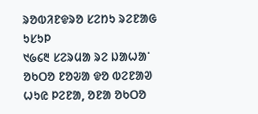ᱨᱚᱵᱤᱱᱫᱨᱚ ᱥᱮᱴᱩ ᱨᱮᱱᱟᱜ ᱩᱥᱩᱞ
᱑᱙᱔᱓ ᱥᱮᱨᱢᱟ ᱨᱮ ᱡᱟᱦᱟᱸ ᱚᱠᱛᱚ ᱱᱚᱶᱟ ᱫᱚ ᱵᱮᱱᱟᱣ ᱦᱩᱭ ᱞᱮᱱᱟ, ᱚᱱᱟ ᱚᱠᱛᱚ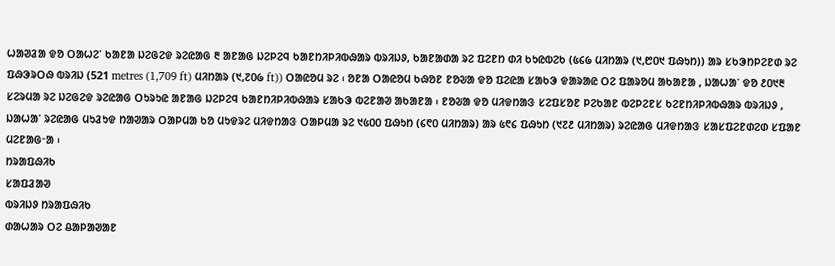ᱦᱟᱣᱲᱟ ᱫᱚ ᱛᱟᱦᱮᱸ ᱠᱟᱱᱟ ᱡᱮᱜᱮᱫ ᱨᱮᱭᱟᱜ ᱓ ᱟᱱᱟᱜ ᱡᱮᱞᱮᱧ ᱠᱟᱱᱴᱤᱞᱤᱵᱷᱟᱨ ᱵᱨᱤᱡᱽ, ᱠᱟᱱᱟᱰᱟ ᱨᱮ ᱯᱮᱱᱴ ᱰᱤ ᱠᱩᱭᱵᱮᱠ (᱕᱔᱙ ᱢᱤᱴᱟᱨ (᱑,᱘᱐᱑ ᱯᱷᱩᱴ)) ᱟᱨ ᱥᱠᱳᱴᱞᱮᱱᱰ ᱨᱮ ᱯᱷᱳᱨᱛᱷ ᱵᱨᱤᱡ (521 metres (1,709 ft) ᱢᱤᱴᱟᱨ (᱑,᱗᱐᱙ ft)) ᱛᱟᱭᱚᱢ ᱨᱮ ᱾ ᱚᱱᱟ ᱛᱟᱭᱚᱢ ᱠᱷᱚᱱ ᱱᱚᱶᱟ ᱫᱚ ᱯᱮᱭᱟ ᱥᱟᱠᱳ ᱫᱟᱨᱟᱭ ᱛᱮ ᱯᱟᱨᱚᱢ ᱟᱠᱟᱱᱟ , ᱡᱟᱦᱟᱸ ᱫᱚ ᱒᱐᱑᱓ ᱥᱮᱨᱢᱟ ᱨᱮ ᱡᱮᱜᱮᱫ ᱨᱮᱭᱟᱜ ᱛᱩᱨᱩᱭ ᱟᱱᱟᱜ ᱡᱮᱞᱮᱧ ᱠᱟᱱᱴᱤᱞᱤᱵᱷᱟᱨ ᱥᱟᱠᱳ ᱵᱮᱱᱟᱣ ᱟᱠᱟᱱᱟ ᱾ ᱱᱚᱶᱟ ᱫᱚ ᱢᱤᱫᱴᱟᱝ ᱥᱮᱯᱥᱚᱱ ᱞᱮᱠᱟᱱ ᱵᱮᱞᱮᱱᱥ ᱠᱮᱱᱴᱤᱞᱤᱵᱷᱟᱨ ᱵᱨᱤᱡᱽ , ᱡᱟᱦᱟᱸ ᱨᱮᱭᱟᱜ ᱢᱩᱲᱩᱫ ᱴᱟᱣᱟᱨ ᱛᱟᱞᱢᱟ ᱠᱚ ᱢᱩᱫᱨᱮ ᱢᱤᱫᱴᱟᱝ ᱛᱟᱞᱢᱟ ᱨᱮ ᱑᱕᱐᱐ ᱯᱷᱩᱴ (᱔᱖᱐ ᱢᱤᱴᱟᱨ) ᱟᱨ ᱕᱖᱔ ᱯᱷᱩᱴ (᱑᱗᱒ ᱢᱤᱴᱟᱨ) ᱨᱮᱭᱟᱜ ᱢᱤᱫᱴᱟᱝ ᱥᱟᱥᱯᱮᱱᱰᱮᱰ ᱥᱯᱟᱱ ᱢᱮᱱᱟᱜᱼᱟ ᱾
ᱴᱨᱟᱯᱷᱤᱠ
ᱥᱟᱯᱲᱟᱣ
ᱵᱨᱤᱡᱽ ᱴᱨᱟᱯᱷᱤᱠ
ᱰᱟᱦᱟᱨ ᱛᱮ ᱪᱟᱞᱟᱣᱟᱱ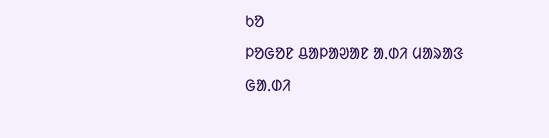ᱠᱚ
ᱞᱚᱜᱚᱱ ᱪᱟᱞᱟᱣᱟᱱ ᱟᱹᱰᱤ ᱢᱟᱨᱟᱝ ᱜᱟᱹᱰᱤ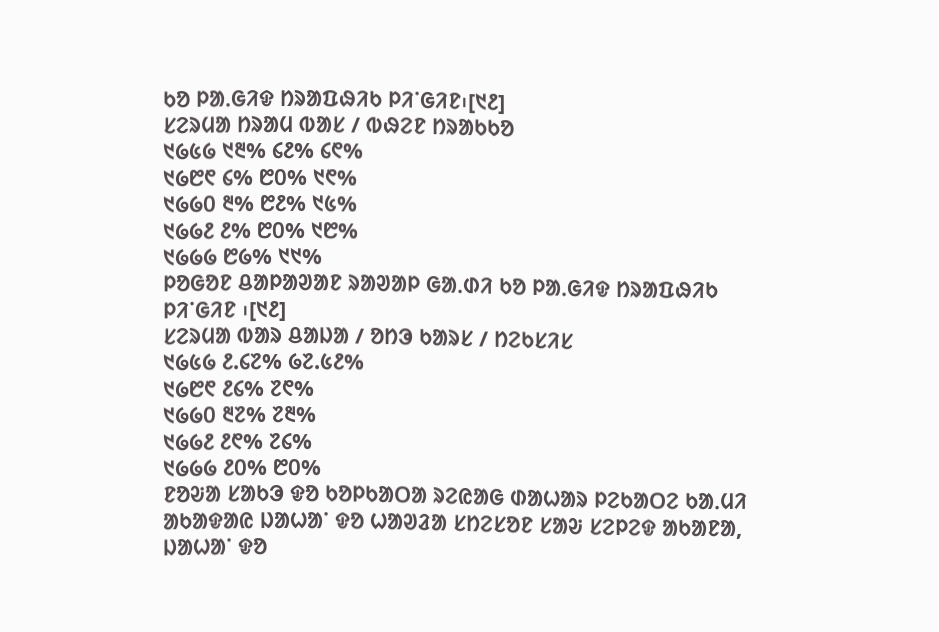ᱠᱚ ᱞᱟᱹᱜᱤᱫ ᱴᱨᱟᱯᱷᱤᱠ ᱞᱤᱸᱜᱤᱱ᱾[᱑᱒]
ᱥᱮᱨᱢᱟ ᱴᱨᱟᱢ ᱵᱟᱥ / ᱵᱷᱮᱱ ᱴᱨᱟᱠᱠᱚ
᱑᱙᱕᱙ ᱑᱓% ᱔᱒% ᱔᱖%
᱑᱙᱘᱖ ᱔% ᱘᱐% ᱑᱖%
᱑᱙᱙᱐ ᱓% ᱘᱒% ᱑᱕%
᱑᱙᱙᱒ ᱒% ᱘᱐% ᱑᱘%
᱑᱙᱙᱙ ᱘᱙% ᱑᱑%
ᱞᱚᱜᱚᱱ ᱪᱟᱞᱟᱣᱟᱱ ᱨᱟᱣᱟᱞ ᱜᱟᱹᱰᱤ ᱠᱚ ᱞᱟᱹᱜᱤᱫ ᱴᱨᱟᱯᱷᱤᱠ ᱞᱤᱸᱜᱤᱱ ᱾[᱑᱒]
ᱥᱮᱨᱢᱟ ᱵᱟᱨ ᱪᱟᱡᱟ / ᱚᱴᱳ ᱠᱟᱨᱥ / ᱴᱮᱠᱥᱤᱥ
᱑᱙᱕᱙ ᱒.᱔᱗% ᱙᱗.᱕᱒%
᱑᱙᱘᱖ ᱒᱔% ᱗᱖%
᱑᱙᱙᱐ ᱓᱗% ᱗᱓%
᱑᱙᱙᱒ ᱒᱖% ᱗᱔%
᱑᱙᱙᱙ ᱒᱐% ᱘᱐%
ᱱᱚᱶᱟ ᱥᱟᱠᱳ ᱫᱚ ᱠᱚᱞᱠᱟᱛᱟ ᱨᱮᱭᱟᱜ ᱰᱟᱦᱟᱨ ᱞᱮᱠᱟᱛᱮ ᱠᱟᱹᱢᱤ ᱟᱠᱟᱫᱟᱭ ᱡᱟᱦᱟᱸ ᱫᱚ ᱦᱟᱣᱲᱟ ᱥᱴᱮᱥᱚᱱ ᱥᱟᱶ ᱥᱮᱞᱮᱫ ᱟᱠᱟᱱᱟ, ᱡᱟᱦᱟᱸ ᱫᱚ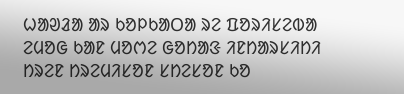ᱦᱟᱣᱲᱟ ᱟᱨ ᱠᱚᱞᱠᱟᱛᱟ ᱨᱮ ᱯᱚᱨᱤᱥᱮᱵᱟ ᱮᱢᱚᱜ ᱠᱟᱱ ᱢᱚᱬᱮ ᱜᱚᱴᱟᱝ ᱤᱱᱴᱟᱨᱥᱤᱴᱤ ᱴᱨᱮᱱ ᱴᱨᱮᱢᱤᱥᱚᱱ ᱥᱴᱮᱥᱚᱱ ᱠᱚ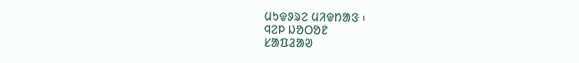ᱢᱩᱫᱽᱨᱮ ᱢᱤᱫᱴᱟᱝ ᱾
ᱧᱮᱞ ᱡᱚᱛᱚᱱ
ᱥᱟᱯᱲᱟᱣ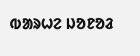ᱵᱟᱨᱦᱮ ᱡᱚᱱᱚᱲ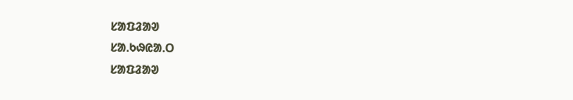ᱥᱟᱯᱲᱟᱣ
ᱥᱟᱹᱠᱷᱭᱟᱹᱛ
ᱥᱟᱯᱲᱟᱣ